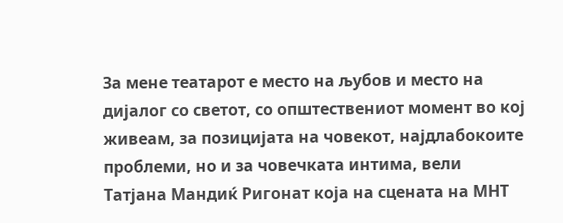За мене театарот е место на љубов и место на дијалог со светот, со општествениот момент во кој живеам, за позицијата на човекот, најдлабокоите проблеми, но и за човечката интима, вели Татјана Мандиќ Ригонат која на сцената на МНТ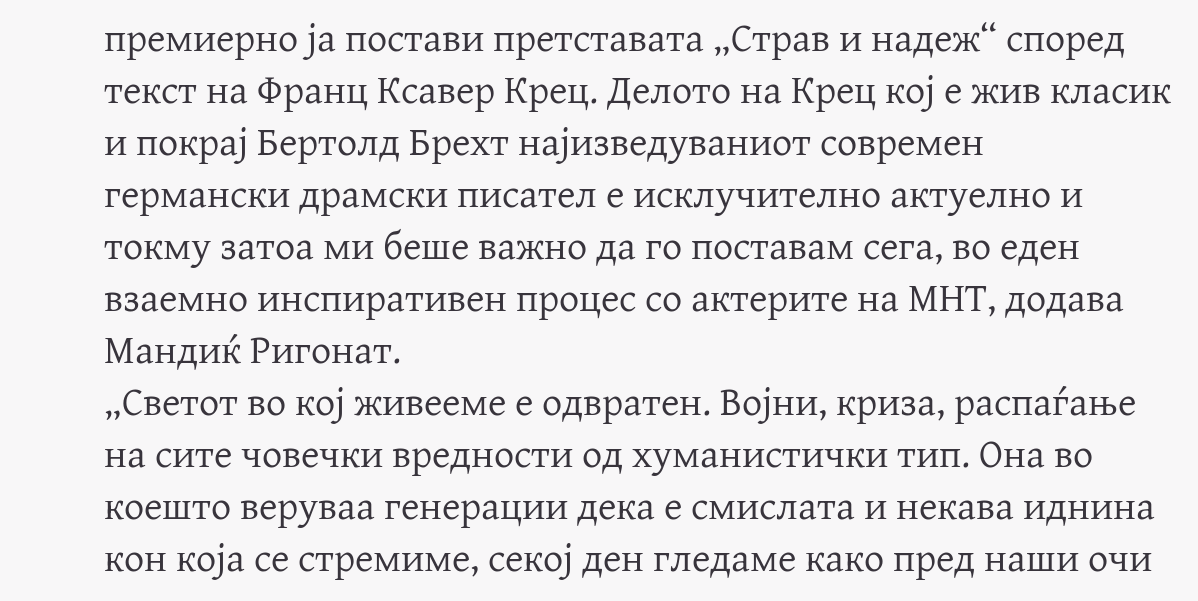премиерно ја постави претставата „Страв и надеж“ според текст на Франц Ксавер Крец. Делото на Крец кој е жив класик и покрај Бертолд Брехт најизведуваниот современ германски драмски писател е исклучително актуелно и токму затоа ми беше важно да го поставам сега, во еден взаемно инспиративен процес со актерите на МНТ, додава Мандиќ Ригонат.
„Светот во кој живееме е одвратен. Војни, криза, распаѓање на сите човечки вредности од хуманистички тип. Она во коешто веруваа генерации дека е смислата и некава иднина кон која се стремиме, секој ден гледаме како пред наши очи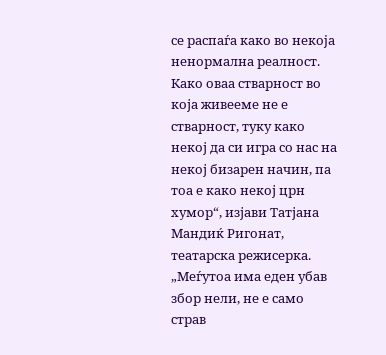се распаѓа како во некоja ненормална реалност. Како оваа стварност во која живееме не е стварност, туку како некој да си игра со нас на некој бизарен начин, па тоа е како некој црн хумор“, изјави Татјана Мандиќ Ригонат, театарска режисерка.
„Меѓутоа има еден убав збор нели, не е само страв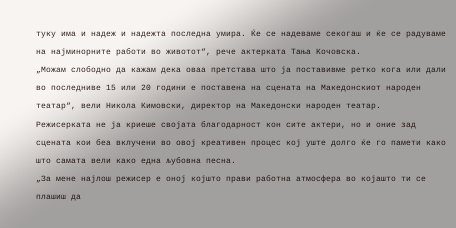туку има и надеж и надежта последна умира. Ќе се надеваме секогаш и ќе се радуваме на најминорните работи во животот“, рече актерката Тања Кочовска.
„Можам слободно да кажам дека оваа претстава што ја поставивме ретко кога или дали во последниве 15 или 20 години е поставена на сцената на Македонскиот народен театар“, вели Никола Кимовски, директор на Македонски народен театар.
Режисерката не ја криеше својата благодарност кон сите актери, но и оние зад сцената кои беа вклучени во овој креативен процес кој уште долго ќе го памети како што самата вели како една љубовна песна.
„За мене најлош режисер е оној којшто прави работна атмосфера во којашто ти се плашиш да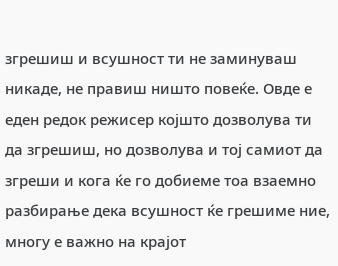згрешиш и всушност ти не заминуваш никаде, не правиш ништо повеќе. Овде е еден редок режисер којшто дозволува ти да згрешиш, но дозволува и тој самиот да згреши и кога ќе го добиеме тоа взаемно разбирање дека всушност ќе грешиме ние, многу е важно на крајот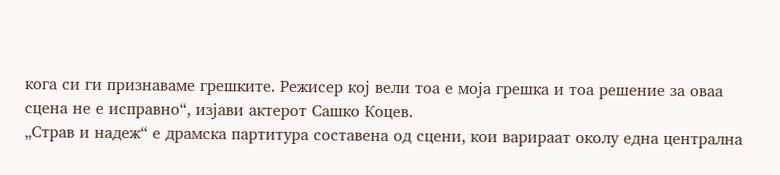кога си ги признаваме грешките. Режисер кој вели тоа е моја грешка и тоа решение за оваа сцена не е исправно“, изјави актерот Сашко Коцев.
„Страв и надеж“ е драмска партитура составена од сцени, кои варираат околу една централна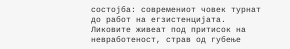состојба: современиот човек турнат до работ на егзистенцијата. Ликовите живеат под притисок на невработеност, страв од губење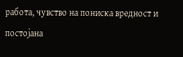работа, чувство на пониска вредност и постојана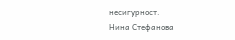несигурност.
Нина Стефанова